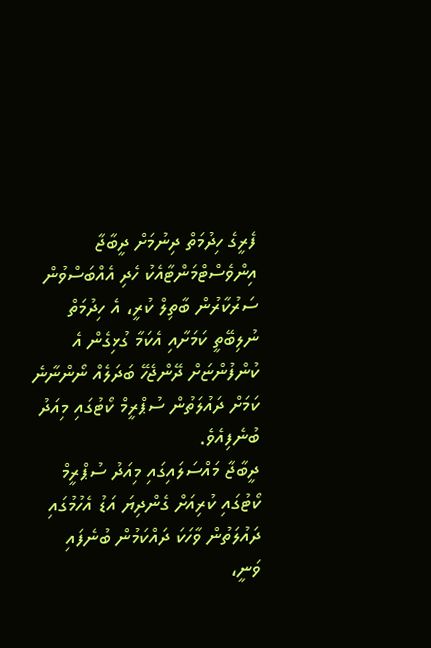ފެރީގެ ހިދުމަތް ދިނުމަށް ދީބާޖާ އިންވެސްޓްމަންޓާއެކު ހެދި އެއްބަސްވުން ސަރުކާރުން ބާތިލް ކުރީ، އެ ހިދުމަތް ނުލިބޭތީ ކަމަށާއި އެކަމާ ގުޅިގެން އެ ކުންފުންޏަށް ދޭންޖެހޭ ބަދަލެއް ނޯންނާނެ ކަމަށް ދައުލަތުން ސުޕްރީމް ކޯޓުގައި މިއަދު ބުނެފިއެވެ.
ދީބާޖާ މައްސަލައިގައި މިއަދު ސުޕްރީމް ކޯޓުގައި ކުރިއަށް ގެންދިޔަ އަޑު އެހުމުގައި ދައުލަތުން ވާހަކަ ދައްކަމުން ބުނެފައި ވަނީ،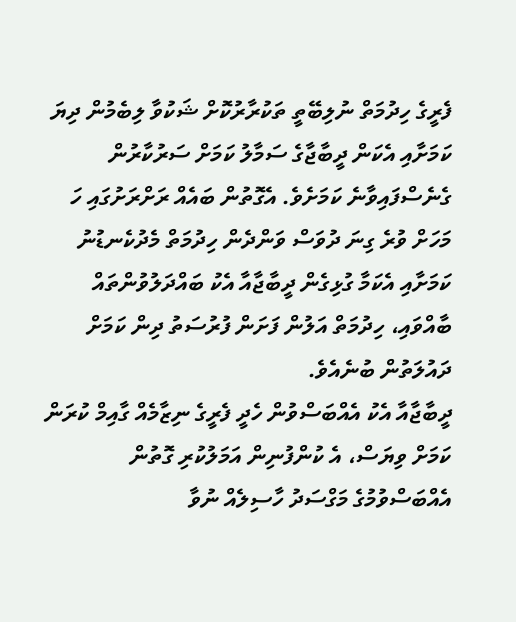ފެރީގެ ހިދުމަތް ނުލިބޭތީ ތަކުރާރުކޮށް ޝަކުވާ ލިބެމުން ދިޔަ ކަމަށާއި އެކަން ދީބާޖާގެ ސަމާލު ކަމަށް ސަރުކާރުން ގެނެސްފައިވާނެ ކަމަށެވެ. އެގޮތުން ބައެއް ރަށްރަށުގައި ހަ މަހަށް ވުރެ ގިނަ ދުވަސް ވަންދެން ހިދުމަތް މެދުކެނޑުނު ކަމަށާއި އެކަމާ ގުޅިގެން ދީބާޖާއާ އެކު ބައްދަލުވުންތައް ބާއްވައި، ހިދުމަތް އަލުން ފަށަން ފުރުސަތު ދިން ކަމަށް ދައުލަތުން ބުނެއެވެ.
ދީބާޖާއާ އެކު އެއްބަސްވުން ހެދީ ފެރީގެ ނިޒާމެއް ގާއިމް ކުރަން ކަމަށް ވިޔަސް، އެ ކުންފުނިން އަމަލުކުރި ގޮތުން އެއްބަސްވުމުގެ މަގްސަދު ހާސިލެއް ނުވާ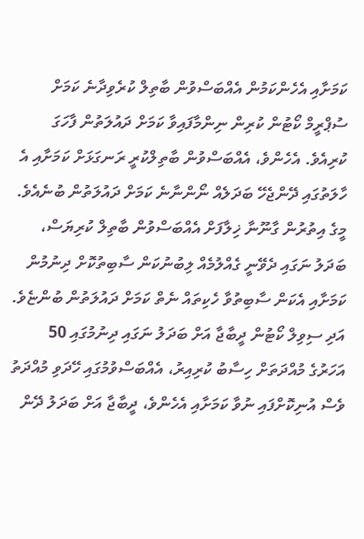ކަމަށާއި އެހެންކަމުން އެއްބަސްވުން ބާތިލް ކުރެވިދާނެ ކަމަށް ސުޕްރީމް ކޯޓުން ކުރިން ނިންމާފައިވާ ކަމަށް ދައުލަތުން ފާހަގަ ކުރިއެވެ. އެހެންވެ، އެއްބަސްވުން ބާތިލްކުރީ ރަނގަޅަށް ކަމަށާއި އެ ހާލަތުގައި ދޭންޖެހޭ ބަދަލެއް ނޯންނާނެ ކަމަށް ދައުލަތުން ބުނެއެވެ.
މީގެ އިތުރުން ގާނޫނާ ޚިލާފަށް އެއްބަސްވުން ބާތިލް ކުރިޔަސް، ބަދަލު ނަގައި ދެވޭނީ ގެއްލުމެއް ލިބުނުކަން ސާބިތުކޮށް ދިނުމުން ކަމަށާއި އެކަން ސާބިތުވާ ހެކިތައް ނެތް ކަމަށް ދައުލަތުން ބުންޏެވެ. އަދި ސިވިލް ކޯޓުން ދީބާޖާ އަށް ބަދަލު ނަގައި ދިނުމުގައި 50 އަހަރުގެ މުއްދަތަށް ހިސާބު ކުރިއިރު، އެއްބަސްވުމުގައި ހޭދަވި މުއްދަތު ވެސް އުނިކޮށްފައި ނުވާ ކަމަށާއި އެހެންވެ، ދީބާޖާ އަށް ބަދަލު ދޭން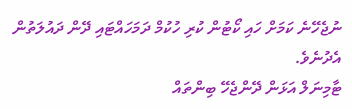ނުޖެހޭނެ ކަމަށް ހައި ކޯޓުން ކުރި ހުކުމް ދަމަހައްޓައި ދޭން ދައުލަތުން އެދުނެވެ.
ޓާމިނަލް އަޅަން ދޭންޖެހޭ ބިންތައް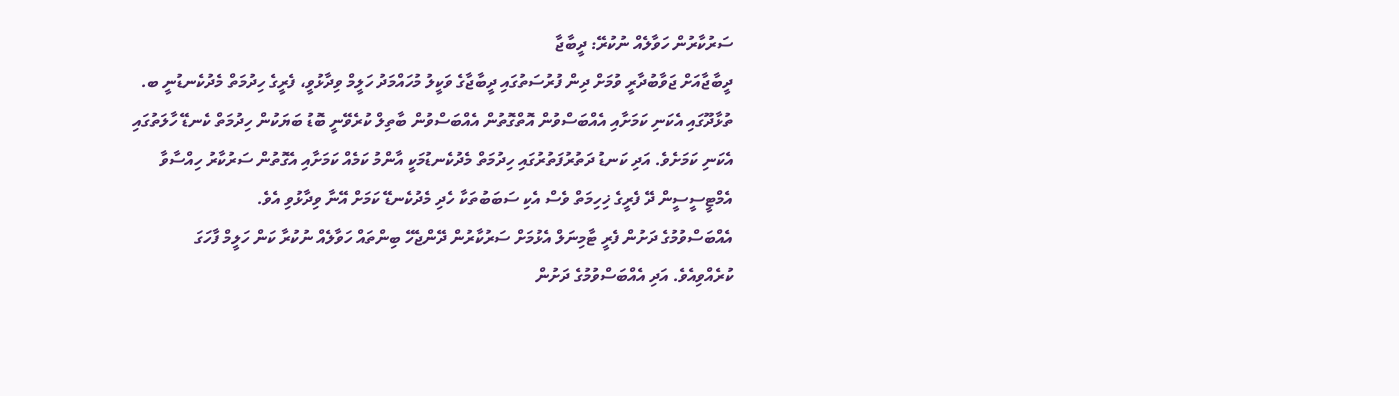ސަރުކާރުން ހަވާލެއް ނުކުރޭ: ދީބާޖާ
ދީބާޖާއަށް ޖަވާބުދާރީ ވުމަށް ދިން ފުރުސަތުގައި ދީބާޖާގެ ވަކީލު މުހައްމަދު ހަލީމް ވިދާޅުވީ، ފެރީގެ ހިދުމަތް މެދުކެނޑުނީ ބ. ތުޅާދޫގައި އެކަނި ކަމަށާއި އެއްބަސްވުން އޮތްގޮތުން އެއްބަސްވުން ބާތިލް ކުރެވޭނީ ބޮޑު ބަޔަކުން ހިދުމަތް ކެނޑޭ ހާލަތުގައި އެކަނި ކަމަށެވެ. އަދި ކަނޑު ދަތުރުފަތުރުގައި ހިދުމަތް މެދުކެނޑުމަކީ އާންމު ކަމެއް ކަމަށާއި އެގޮތުން ސަރުކާރު ހިއްސާވާ އެމްޓީސީސީން ދޭ ފެރީގެ ޚިހިމަތް ވެސް އެކި ސަބަބުތަކާ ހެދި މެދުކެނޑޭ ކަމަށް އޭނާ ވިދާޅުވި އެވެ.
އެއްބަސްވުމުގެ ދަށުން ފެރީ ޓާމިނަލް އެޅުމަށް ސަރުކާރުން ދޭންޖެހޭ ބިންތައް ހަވާލެއް ނުކުރާ ކަން ހަލީމް ފާހަގަ ކުރެއްވިއެވެ. އަދި އެއްބަސްވުމުގެ ދަށުން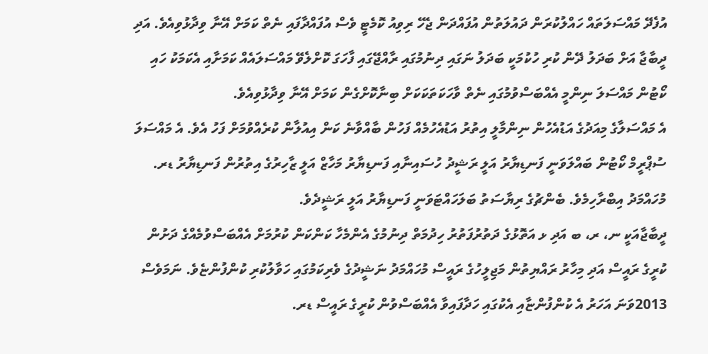އުފެދޭ މައްސަލަތައް ހައްލުކުރަން ދައުލަތުން އުފައްދަން ޖެހޭ ރިވިއު ކޮމެޓީ ވެސް އުފައްދާފައި ނެތް ކަމަށް އޭނާ ވިދާޅުވިއެވެ. އަދި ދީބާޖާ އަށް ބަދަލު ދޭން ކުރި ހުކުމަކީ ބަދަލު ނަގައި ދިނުމުގައި ރާއްޖޭގައި ފާހަގަ ކޮށްލެވޭ މައްސަލައެއް ކަމަށާއި އެކަމަކު ހައި ކޯޓުން މައްސަލަ ނިންމީ އެއްބަސްވުމުގައި ނެތް ވާހަކަތަކަކަށް ބިނާކޮށްގެން ކަމަށް އޭނާ ވިދާޅުވިއެވެ.
އެ މައްސަލާގެ މިއަދުގެ އަޑުއެހުން ނިންމާލީ އިތުރު އަޑުއެހުމެއް ފަހުން ބާއްވާނެ ކަން އިއުލާން ކުރެއްވުމަށް ފަހު އެވެ. އެ މައްސަލަ ސުޕްރީމް ކޯޓުން ބައްލަވަނީ ފަނޑިޔާރު އަލީ ރަޝީދު ހުސައިނާއި ފަނޑިޔާރު މަހާޒް އަލީ ޒާހިރުގެ އިތުރުން ފަނޑިޔާރު ޑރ. މުހައްމަދު އިބްރާހިމެވެ. ބެންޗުގެ ރިޔާސަތު ބަލަހައްޓަވަނީ ފަނޑިޔާރު އަލީ ރަޝީދެވެ.
ދީބާޖާއަކީ ނ، ރ، ބ އަދި ޅ އަތޮޅުގެ ދަތުރުފަތުރު ހިދުމަތް ދިނުމުގެ އެންމެހާ ކަންކަން ކުރުމަށް އެއްބަސްވުމެއްގެ ދަށުން ކުރީގެ ރައީސް އަދި މިހާރު ރައްޔިތުން މަޖިލީހުގެ ރައީސް މުހައްމަދު ނަޝީދުގެ ވެރިކަމުގައި ހަވާލުކުރި ކުންފުންޏެވެ. ނަމަވެސް 2013ވަނަ އަހަރު އެ ކުންފުންޏާއި އެކުގައި ހަދާފައިވާ އެއްބަސްވުން ކުރީގެ ރައީސް ޑރ.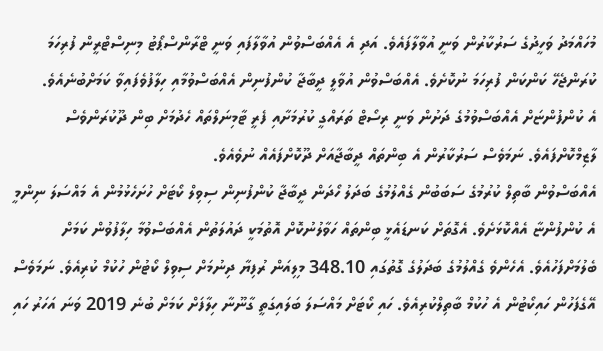މުހައްމަދު ވަހީދުގެ ސަރުކާރުން ވަނީ އުވާލާފައެވެ. އަދި އެ އެއްބަސްވުން އުވާލާފައި ވަނީ ޓްރާންސްޕޯޓު މިނިސްޓްރީން ފުރިހަމަ ކުރަންޖެހޭ ކަންކަން ފުރިހަމަ ނުކޮށެވެ. އެއްބަސްވުން އުވާލީ ދީބާޖާ ކުންފުނިން އެއްބަސްވުމާއި ހިލާފުވެފައިވާ ކަމަށްބުނެއެވެ.
އެ ކުންފުންޏަށް އެއްބަސްވުމުގެ ދަށުން ވަނީ ރިސޯޓް ތަރައްގީ ކުރުމަށާއި ފެރީ ޓާމިނަލްތައް ހެދުމަށް ބިން ދޫކުރަންވެސް ލާޒިމްކޮށްފައެވެ. ނަމަވެސް ސަރުކާރުން އެ ބިންތައް ދީބާޖާއަށް ދޫކޮށްފައެއް ނުވެއެވެ.
އެއްބަސްވުން ބާތިލް ކުރުމުގެ ސަބަބުން ގެއްލުމުގެ ބަދަލު ހޯދަން ދީބާޖާ ކުންފުނިން ސިވިލް ކޯޓަށް ހުށަހެޅުމުން އެ މައްސަލަ ނިންމީ އެ ކުންފުންޏާ އެއްކޮޅަށެވެ. އެގޮތަށް ކަނޑައެޅީ ބިންތައް ހަވާލުނުކޮށް އޮތުމަކީ ދައުލަތުން އެއްބަސްވުމާ ހިލާފުވުން ކަމަށް ބެލުމަށްފަހުއެވެ. އެހެންވެ ގެއްލުމުގެ ބަދަލުގެ ގޮތުގައި 348.10 މިލިއަން ރުފިޔާ ދިނުމަށް ސިވިލް ކޯޓުން ހުކުމް ކުރިއެވެ. ނަމަވެސް އޭގެފަހުން ހައިކޯޓުން އެ ހުކުމް ބާތިލްކުރިއެވެ. ހައި ކޯޓަށް މައްސަލަ ބަލައިގަތީ ގާނޫނާ ހިލާފަށް ކަމަށް ބުނެ 2019 ވަނަ އަހަރު ހައި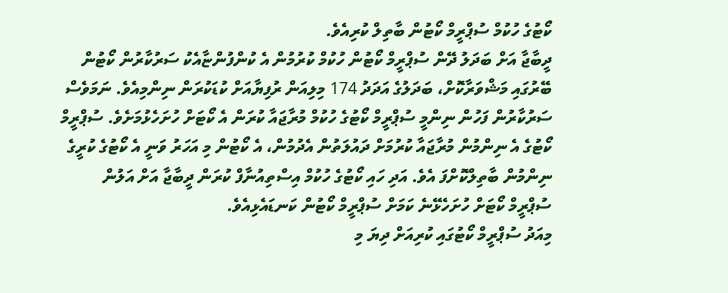ކޯޓުގެ ހުކުމް ސުޕްރީމް ކޯޓުން ބާތިލް ކުރިއެވެ.
ދީބާޖާ އަށް ބަދަލު ދޭން ސުޕްރީމް ކޯޓުން ހުކުމް ކުރުމުން އެ ކުންފުންޏާއެކު ސަރުކާރުން ކޯޓުން ބޭރުގައި މަޝްވަރާކޮށް، ބަދަލުގެ އަދަދު 174 މިލިއަން ރުފިޔާއަށް ކުޑަކުރަން ނިންމިއެވެ. ނަމަވެސް ސަރުކާރުން ފަހުން ނިންމީ ސުޕްރީމް ކޯޓުގެ ހުކުމް މުރާޖައާ ކުރަން އެ ކޯޓަށް ހުށަހެޅުމަށެވެ. ސުޕްރީމް ކޯޓުގެ އެ ނިންމުން މުރާޖައާ ކުރުމަށް ދައުލަތުން އެދުމުން، އެ ކޯޓުން މި އަހަރު ވަނީ އެ ކޯޓުގެ ކުރީގެ ނިންމުން ބާތިލްކޮށްފަ އެވެ. އަދި ހައި ކޯޓުގެ ހުކުމް އިސްތިއުނާފް ކުރަން ދީބާޖާ އަށް އަލުން ސުޕްރީމް ކޯޓަށް ހުށަހެޅޭނެ ކަމަށް ސުޕްރީމް ކޯޓުން ކަނޑައެޅިއެވެ.
މިއަދު ސުޕްރީމް ކޯޓުގައި ކުރިއަށް ދިޔަ މި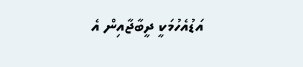އަޑުއެހުމަކީ ދީބާޖާއިން އެ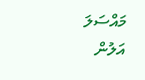މައްސަލަ އަލުން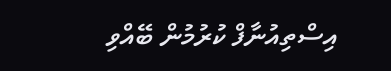އިސްތިއުނާފް ކުރުމުން ބޭއްވި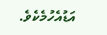އަޑުއެހުމެކެވެ.